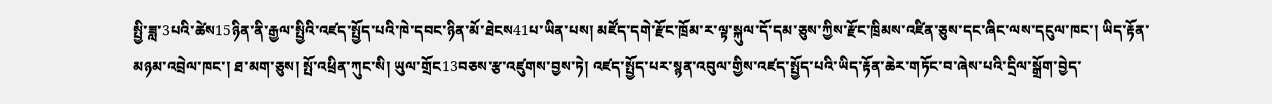སྤྱི་ཟླ་3པའི་ཚེས15ཉིན་ནི་རྒྱལ་སྤྱིའི་འཛད་སྤྱོད་པའི་ཁེ་དབང་ཉིན་མོ་ཐེངས41པ་ཡིན་པས། མཛོད་དགེ་རྫོང་ཁྲོམ་ར་ལྟ་སྐུལ་དོ་དམ་ཅུས་ཀྱིས་རྫོང་ཁྲིམས་འཛིན་ཅུས་དང་ཞིང་ལས་དངུལ་ཁང་། ཡིད་རྟོན་མཉམ་འབྲེལ་ཁང་། ཐ་མག་ཅུས། སྤོ་འཕྲིན་ཀུང་སི། ཡུལ་གྲོང13བཅས་རྩ་འཛུགས་བྱས་ཏེ། འཛད་སྤྱོད་པར་སྙན་འབུལ་གྱིས་འཛད་སྤྱོད་པའི་ཡིད་རྟོན་ཆེར་གཏོང་བ་ཞེས་པའི་དྲིལ་སྒྲོག་བྱེད་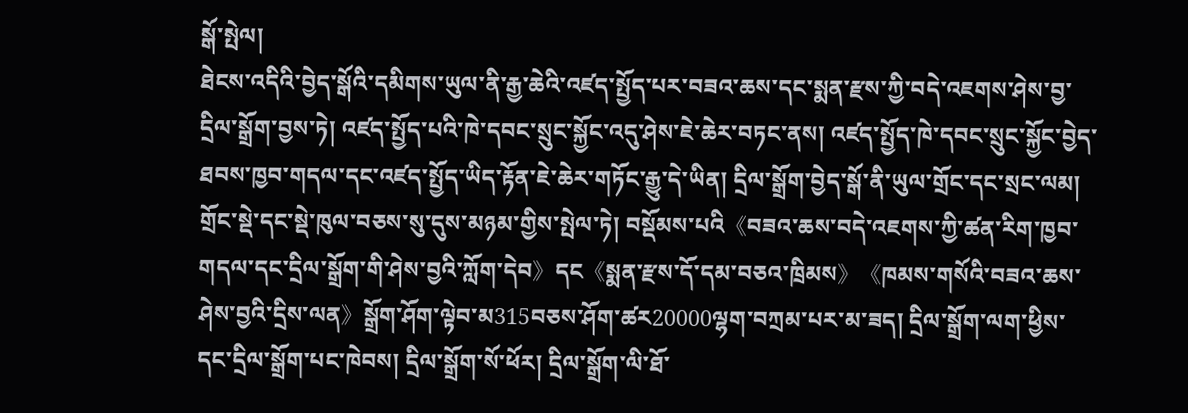སྒོ་སྤེལ།
ཐེངས་འདིའི་བྱེད་སྒོའི་དམིགས་ཡུལ་ནི་རྒྱ་ཆེའི་འཛད་སྤྱོད་པར་བཟའ་ཆས་དང་སྨན་རྫས་ཀྱི་བདེ་འཇགས་ཤེས་བྱ་དྲིལ་སྒྲོག་བྱས་ཏེ། འཛད་སྤྱོད་པའི་ཁེ་དབང་སྲུང་སྐྱོང་འདུ་ཤེས་ཇེ་ཆེར་བཏང་ནས། འཛད་སྤྱོད་ཁེ་དབང་སྲུང་སྐྱོང་བྱེད་ཐབས་ཁྱབ་གདལ་དང་འཛད་སྤྱོད་ཡིད་རྟོན་ཇེ་ཆེར་གཏོང་རྒྱུ་དེ་ཡིན། དྲིལ་སྒྲོག་བྱེད་སྒོ་ནི་ཡུལ་གྲོང་དང་སྲང་ལམ། གྲོང་སྡེ་དང་སྡེ་ཁུལ་བཅས་སུ་དུས་མཉམ་གྱིས་སྤེལ་ཏེ། བསྡོམས་པའི《བཟའ་ཆས་བདེ་འཇགས་ཀྱི་ཚན་རིག་ཁྱབ་གདལ་དང་དྲིལ་སྒྲོག་གི་ཤེས་བྱའི་ཀློག་དེབ》དང《སྨན་རྫས་དོ་དམ་བཅའ་ཁྲིམས》《ཁམས་གསོའི་བཟའ་ཆས་ཤེས་བྱའི་དྲིས་ལན》སྒྲོག་ཤོག་ལྟེབ་མ315བཅས་ཤོག་ཚར20000ལྷག་བཀྲམ་པར་མ་ཟད། དྲིལ་སྒྲོག་ལག་ཕྱིས་དང་དྲིལ་སྒྲོག་པང་ཁེབས། དྲིལ་སྒྲོག་སོ་ཕོར། དྲིལ་སྒྲོག་ལི་ཐོ་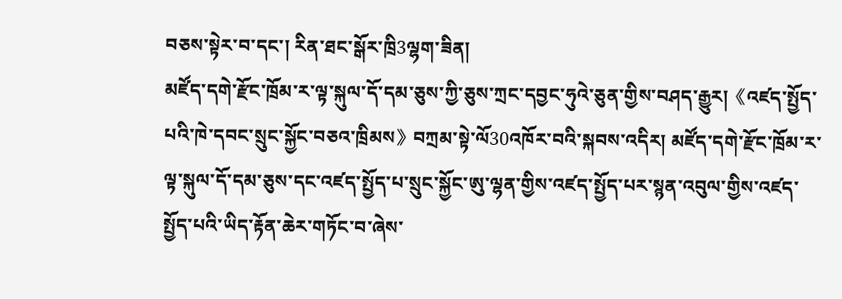བཅས་སྟེར་བ་དང་། རིན་ཐང་སྒོར་ཁྲི3ལྷག་ཟིན།
མཛོད་དགེ་རྫོང་ཁྲོམ་ར་ལྟ་སྐུལ་དོ་དམ་ཅུས་ཀྱི་ཅུས་ཀྲང་དབྱང་ཧུའེ་ཅུན་གྱིས་བཤད་རྒྱུར།《འཛད་སྤྱོད་པའི་ཁེ་དབང་སྲུང་སྐྱོང་བཅའ་ཁྲིམས》བཀྲམ་སྟེ་ལོ30འཁོར་བའི་སྐབས་འདིར། མཛོད་དགེ་རྫོང་ཁྲོམ་ར་ལྟ་སྐུལ་དོ་དམ་ཅུས་དང་འཛད་སྤྱོད་པ་སྲུང་སྐྱོང་ཨུ་ལྷན་གྱིས་འཛད་སྤྱོད་པར་སྙན་འབུལ་གྱིས་འཛད་སྤྱོད་པའི་ཡིད་རྟོན་ཆེར་གཏོང་བ་ཞེས་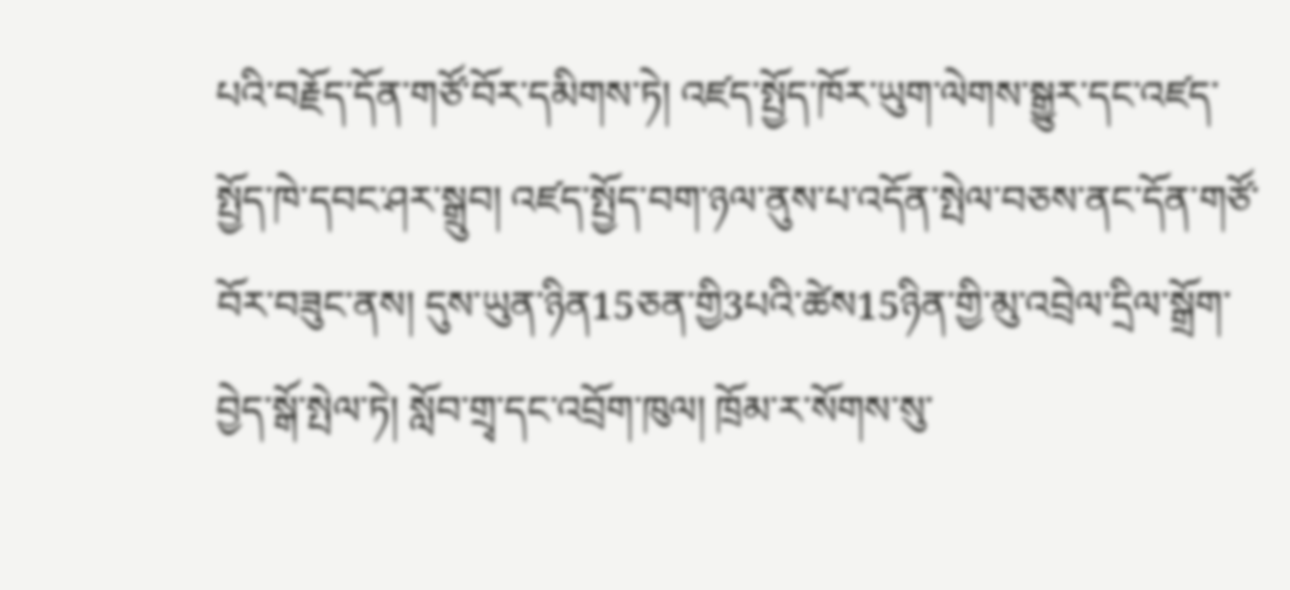པའི་བརྗོད་དོན་གཙོ་བོར་དམིགས་ཏེ། འཛད་སྤྱོད་ཁོར་ཡུག་ལེགས་སྒྱུར་དང་འཛད་སྤྱོད་ཁེ་དབང་ཤར་སྒྲུབ། འཛད་སྤྱོད་བག་ཉལ་ནུས་པ་འདོན་སྤེལ་བཅས་ནང་དོན་གཙོ་བོར་བཟུང་ནས། དུས་ཡུན་ཉིན15ཅན་གྱི3པའི་ཚེས15ཉིན་གྱི་མུ་འབྲེལ་དྲིལ་སྒྲོག་བྱེད་སྒོ་སྤེལ་ཏེ། སློབ་གྲྭ་དང་འབྲོག་ཁུལ། ཁྲོམ་ར་སོགས་སུ་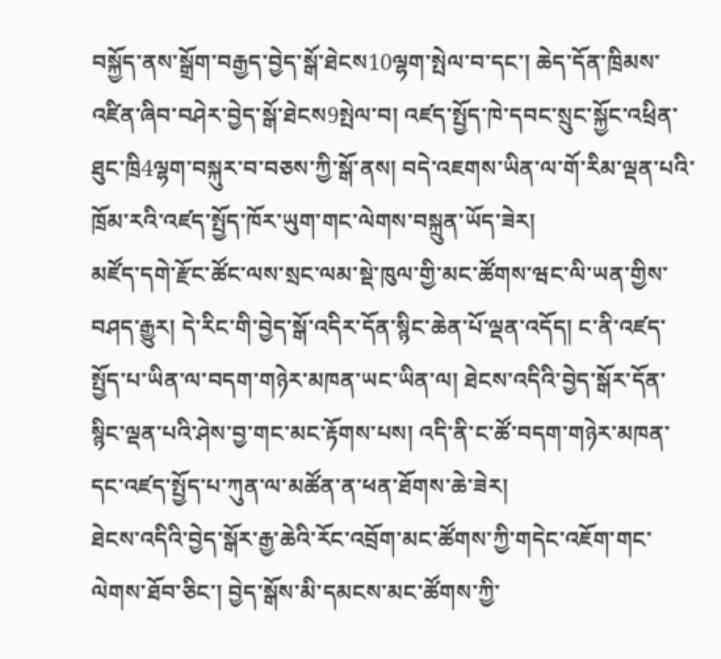བསྐྱོད་ནས་སྒྲོག་བརྒྱད་བྱེད་སྒོ་ཐེངས10ལྷག་སྤེལ་བ་དང་། ཆེད་དོན་ཁྲིམས་འཛིན་ཞིབ་བཤེར་བྱེད་སྒོ་ཐེངས9སྤེལ་བ། འཛད་སྤྱོད་ཁེ་དབང་སྲུང་སྐྱོང་འཕྲིན་ཐུང་ཁྲི4ལྷག་བསྐུར་བ་བཅས་ཀྱི་སྒོ་ནས། བདེ་འཇགས་ཡིན་ལ་གོ་རིམ་ལྡན་པའི་ཁྲོམ་རའི་འཛད་སྤྱོད་ཁོར་ཡུག་གང་ལེགས་བསྐྲུན་ཡོད་ཟེར།
མཛོད་དགེ་རྫོང་ཚོང་ལས་སྲང་ལམ་སྡེ་ཁུལ་གྱི་མང་ཚོགས་ཝང་ལི་ཡན་གྱིས་བཤད་རྒྱུར། དེ་རིང་གི་བྱེད་སྒོ་འདིར་དོན་སྙིང་ཆེན་པོ་ལྡན་འདོད། ང་ནི་འཛད་སྤྱོད་པ་ཡིན་ལ་བདག་གཉེར་མཁན་ཡང་ཡིན་ལ། ཐེངས་འདིའི་བྱེད་སྒོར་དོན་སྙིང་ལྡན་པའི་ཤེས་བྱ་གང་མང་རྟོགས་པས། འདི་ནི་ང་ཚོ་བདག་གཉེར་མཁན་དང་འཛད་སྤྱོད་པ་ཀུན་ལ་མཚོན་ན་ཕན་ཐོགས་ཆེ་ཟེར།
ཐེངས་འདིའི་བྱེད་སྒོར་རྒྱ་ཆེའི་རོང་འབྲོག་མང་ཚོགས་ཀྱི་གདེང་འཇོག་གང་ལེགས་ཐོབ་ཅིང་། བྱེད་སྒོས་མི་དམངས་མང་ཚོགས་ཀྱི་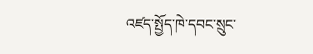འཛད་སྤྱོད་ཁེ་དབང་སྲུང་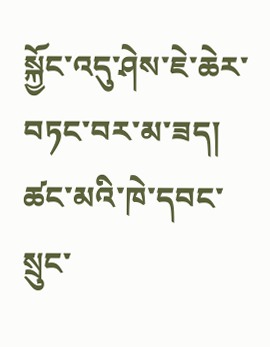སྐྱོང་འདུ་ཤེས་ཇེ་ཆེར་བཏང་བར་མ་ཟད། ཚང་མའི་ཁེ་དབང་སྲུང་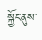སྐྱོང་ནུས་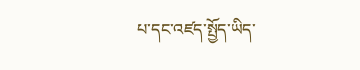པ་དང་འཛད་སྤྱོད་ཡིད་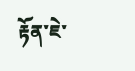རྟོན་ཇེ་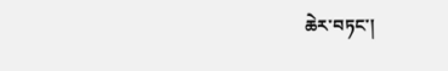ཆེར་བཏང་།